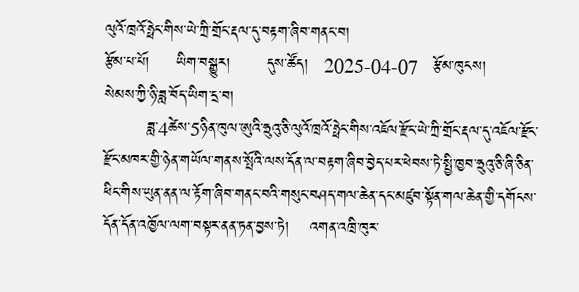ལུའོ་ཁྲའོ་ཧྥེང་གིས་ཡེ་ཀྲི་གྲོང་རྡལ་དུ་བརྟག་ཞིབ་གནང་བ།
རྩོམ་པ་པོ།     ཡིག་བསྒྱུར།       དུས་ཚོད།   2025-04-07   རྩོམ་ཁུངས།    སེམས་ཀྱི་ཉི་ཟླ་བོད་ཡིག་དྲ་བ།
        ཟླ་4ཚེས་5ཉིན་ཁུལ་ཨུའི་ཧྲུའུ་ཅི་ལུའོ་ཁྲའོ་ཧྥེང་གིས་འཇོལ་རྫོང་ཡེ་ཀྲི་གྲོང་རྡལ་དུ་འཇོལ་རྫོང་རྫོང་མཁར་གྱི་ཉེན་གཡོལ་གནས་སྤོའི་ལས་དོན་ལ་བརྟག་ཞིབ་བྱེད་པར་ཕེབས་ཏེ་སྤྱི་ཁྱབ་ཧྲུའུ་ཅི་ཞི་ཅིན་ཕིང་གིས་ཡུན་ནན་ལ་རྟོག་ཞིབ་གནང་བའི་གསུང་བཤད་གལ་ཆེན་དང་མཛུབ་སྟོན་གལ་ཆེན་གྱི་དགོངས་དོན་དོན་འཁྱོལ་ལག་བསྟར་ནན་ཏན་བྱས་ཏེ།    འགན་འཁྲི་ཁུར་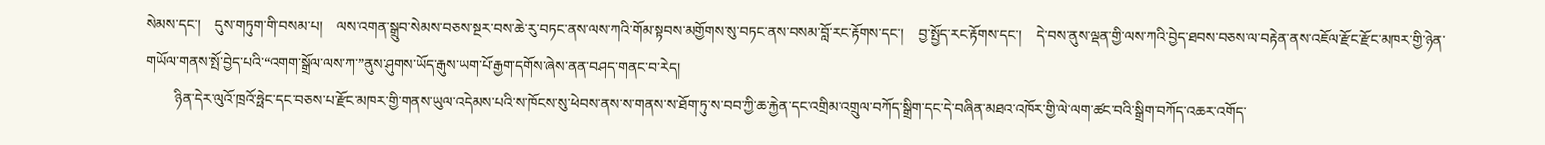སེམས་དང་།    དུས་གཏུག་གི་བསམ་པ།    ལས་འགན་སྒྲུབ་སེམས་བཅས་སྔར་བས་ཆེ་རུ་བཏང་ནས་ལས་ཀའི་གོམ་སྟབས་མགྱོགས་སུ་བཏང་ནས་བསམ་བློ་རང་རྟོགས་དང་།    བྱ་སྤྱོད་རང་རྟོགས་དང་།    དེ་བས་ནུས་ལྡན་གྱི་ལས་ཀའི་བྱེད་ཐབས་བཅས་ལ་བརྟེན་ནས་འཇོལ་རྫོང་རྫོང་མཁར་གྱི་ཉེན་གཡོལ་གནས་སྤོ་བྱེད་པའི་“འགག་སྒྲོལ་ལས་ཀ་”ནུས་ཤུགས་ཡོད་རྒུས་ཡག་པོ་རྒྱག་དགོས་ཞེས་ནན་བཤད་གནང་བ་རེད།
        ཉིན་དེར་ལུའོ་ཁྲའོ་ཧྥེང་དང་བཅས་པ་རྫོང་མཁར་གྱི་གནས་ཡུལ་འདེམས་པའི་ས་ཁོངས་སུ་ཕེབས་ནས་ས་གནས་ས་ཐོག་ཏུ་ས་བབ་ཀྱི་ཆ་རྐྱེན་དང་འགྲིམ་འགྲུལ་བཀོད་སྒྲིག་དང་དེ་བཞིན་མཐའ་འཁོར་གྱི་ལེ་ལག་ཚང་བའི་སྒྲིག་བཀོད་འཆར་འགོད་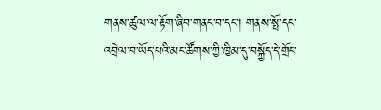གནས་ཚུལ་ལ་རྟོག་ཞིབ་གནང་བ་དང་། གནས་སྤོ་དང་འབྲེལ་བ་ཡོད་པའི་མང་ཚོགས་ཀྱི་ཁྱིམ་དུ་བསྐྱོད་དེ་གྲོང་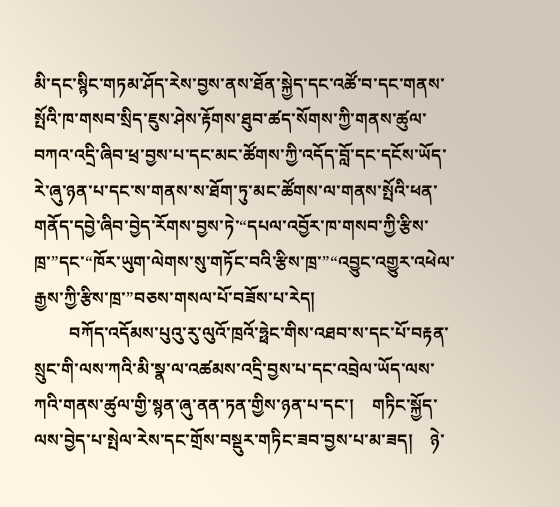མི་དང་སྙིང་གཏམ་ཤོད་རེས་བྱས་ནས་ཐོན་སྐྱེད་དང་འཚོ་བ་དང་གནས་སྤོའི་ཁ་གསབ་སྲིད་ཇུས་ཤེས་རྟོགས་ཐུབ་ཚད་སོགས་ཀྱི་གནས་ཚུལ་བཀའ་འདྲི་ཞིབ་ཕྲ་བྱས་པ་དང་མང་ཚོགས་ཀྱི་འདོད་བློ་དང་དངོས་ཡོད་རེ་ཞུ་ཉན་པ་དང་ས་གནས་ས་ཐོག་ཏུ་མང་ཚོགས་ལ་གནས་སྤོའི་ཕན་གནོད་དབྱེ་ཞིབ་བྱེད་རོགས་བྱས་ཏེ་“དཔལ་འབྱོར་ཁ་གསབ་ཀྱི་རྩིས་ཁྲ་”དང་“ཁོར་ཡུག་ལེགས་སུ་གཏོང་བའི་རྩིས་ཁྲ་”“འབྱུང་འགྱུར་འཕེལ་རྒྱས་ཀྱི་རྩིས་ཁྲ་”བཅས་གསལ་པོ་བཟོས་པ་རེད།
        བཀོད་འདོམས་པུའུ་རུ་ལུའོ་ཁྲའོ་ཧྥེང་གིས་འཐབ་ས་དང་པོ་བརྟན་སྲུང་གི་ལས་ཀའི་མི་སྣ་ལ་འཚམས་འདྲི་བྱས་པ་དང་འབྲེལ་ཡོད་ལས་ཀའི་གནས་ཚུལ་གྱི་སྙན་ཞུ་ནན་ཏན་གྱིས་ཉན་པ་དང་།    གཏིང་སྐྱོད་ལས་བྱེད་པ་སྤེལ་རེས་དང་གྲོས་བསྡུར་གཏིང་ཟབ་བྱས་པ་མ་ཟད།    ཉེ་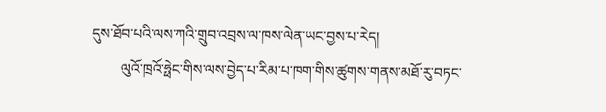དུས་ཐོབ་པའི་ལས་ཀའི་གྲུབ་འབྲས་ལ་ཁས་ལེན་ཡང་བྱས་པ་རེད།
        ལུའོ་ཁྲའོ་ཧྥེང་གིས་ལས་བྱེད་པ་རིམ་པ་ཁག་གིས་ཚུགས་གནས་མཐོ་རུ་བཏང་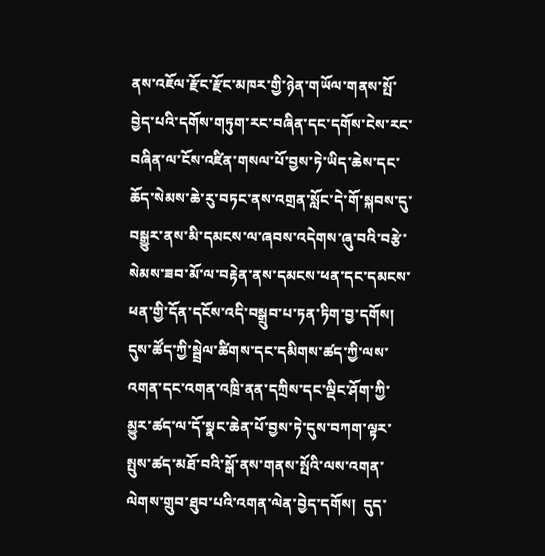ནས་འཇོལ་རྫོང་རྫོང་མཁར་གྱི་ཉེན་གཡོལ་གནས་སྤོ་བྱེད་པའི་དགོས་གཏུག་རང་བཞིན་དང་དགོས་ངེས་རང་བཞིན་ལ་ངོས་འཛིན་གསལ་པོ་བྱས་ཏེ་ཡིད་ཆེས་དང་ཆོད་སེམས་ཆེ་རུ་བཏང་ནས་འགྲན་སློང་དེ་གོ་སྐབས་དུ་བསྒྱུར་ནས་མི་དམངས་ལ་ཞབས་འདེགས་ཞུ་བའི་བརྩེ་སེམས་ཟབ་མོ་ལ་བརྟེན་ནས་དམངས་ཕན་དང་དམངས་ཕན་གྱི་དོན་དངོས་འདི་བསྒྲུབ་པ་ཏན་ཏིག་བྱ་དགོས། དུས་ཚོད་ཀྱི་སྦྲེལ་ཚིགས་དང་དམིགས་ཚད་ཀྱི་ལས་འགན་དང་འགན་འཁྲི་ནན་དཀྲིས་དང་ལྡིང་ཤོག་ཀྱི་མྱུར་ཚད་ལ་དོ་སྣང་ཆེན་པོ་བྱས་ཏེ་དུས་བཀག་ལྟར་སྤུས་ཚད་མཐོ་བའི་སྒོ་ནས་གནས་སྤོའི་ལས་འགན་ལེགས་གྲུབ་ཐུབ་པའི་འགན་ལེན་བྱེད་དགོས།  དུད་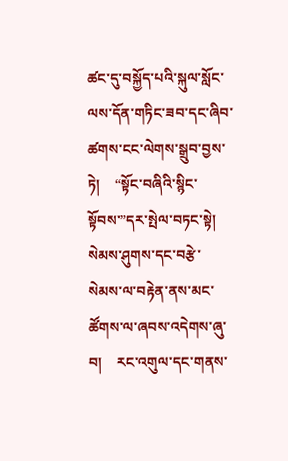ཚང་དུ་བསྐྱོད་པའི་སྐུལ་སློང་ལས་དོན་གཏིང་ཟབ་དང་ཞིབ་ཚགས་ངང་ལེགས་སྒྲུབ་བྱས་ཏེ།    “སྟོང་བཞིའི་སྙིང་སྟོབས་”དར་སྤེལ་བཏང་སྟེ།    སེམས་ཤུགས་དང་བརྩེ་སེམས་ལ་བརྟེན་ནས་མང་ཚོགས་ལ་ཞབས་འདེགས་ཞུ་བ།    རང་འགུལ་དང་གནས་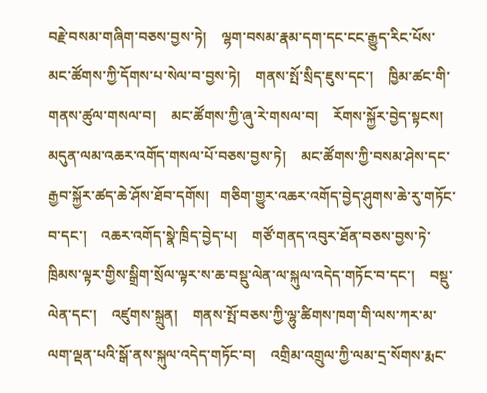བརྗེ་བསམ་གཞིག་བཅས་བྱས་ཏེ།    ལྷག་བསམ་རྣམ་དག་དང་ངང་རྒྱུད་རིང་པོས་མང་ཚོགས་ཀྱི་དོགས་པ་སེལ་བ་བྱས་ཏེ།    གནས་སྤོ་སྲིད་ཇུས་དང་།    ཁྱིམ་ཚང་གི་གནས་ཚུལ་གསལ་བ།    མང་ཚོགས་ཀྱི་ཞུ་རེ་གསལ་བ།    རོགས་སྐྱོར་བྱེད་སྟངས།    མདུན་ལམ་འཆར་འགོད་གསལ་པོ་བཅས་བྱས་ཏེ།    མང་ཚོགས་ཀྱི་བསམ་ཤེས་དང་རྒྱབ་སྐྱོར་ཚད་ཆེ་ཤོས་ཐོབ་དགོས།   གཅིག་གྱུར་འཆར་འགོད་བྱེད་ཤུགས་ཆེ་རུ་གཏོང་བ་དང་།    འཆར་འགོད་སྣེ་ཁྲིད་བྱེད་པ།    གཙོ་གནད་འབུར་ཐོན་བཅས་བྱས་ཏེ་ཁྲིམས་ལྟར་གྱིས་སྒྲིག་སྲོལ་ལྟར་ས་ཆ་བསྡུ་ལེན་ལ་སྐུལ་འདེད་གཏོང་བ་དང་།    བསྡུ་ལེན་དང་།    འཛུགས་སྐྲུན།    གནས་སྤོ་བཅས་ཀྱི་ལྷུ་ཚིགས་ཁག་གི་ལས་ཀར་མ་ལག་ལྡན་པའི་སྒོ་ནས་སྐུལ་འདེད་གཏོང་བ།    འགྲིམ་འགྲུལ་ཀྱི་ལམ་དྲ་སོགས་རྨང་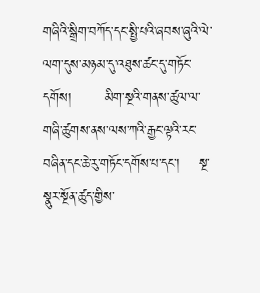གཞིའི་སྒྲིག་བཀོད་དང་སྤྱི་པའི་ཞབས་ཞུའི་ལེ་ལག་དུས་མཉམ་དུ་འཐུས་ཚང་དུ་གཏོང་དགོས།       མིག་སྔའི་གནས་ཚུལ་ལ་གཞི་ཚུགས་ནས་ལས་ཀའི་རྒྱང་ལྟའི་རང་བཞིན་དང་ཆེ་རུ་གཏོང་དགོས་པ་དང་།    སྔ་སྣུར་སྔོན་ཚུད་གྱིས་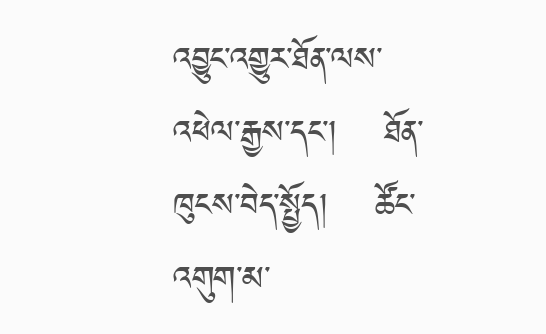འབྱུང་འགྱུར་ཐོན་ལས་འཕེལ་རྒྱས་དང་།    ཐོན་ཁུངས་བེད་སྤྱོད།    ཚོང་འགུག་མ་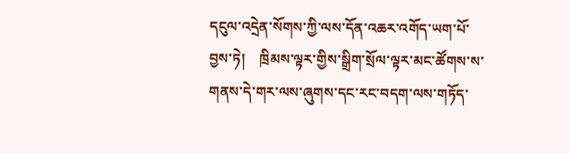དངུལ་འདྲེན་སོགས་ཀྱི་ལས་དོན་འཆར་འགོད་ཡག་པོ་བྱས་ཏེ།    ཁྲིམས་ལྟར་གྱིས་སྒྲིག་སྲོལ་ལྟར་མང་ཚོགས་ས་གནས་དེ་གར་ལས་ཞུགས་དང་རང་བདག་ལས་གཏོད་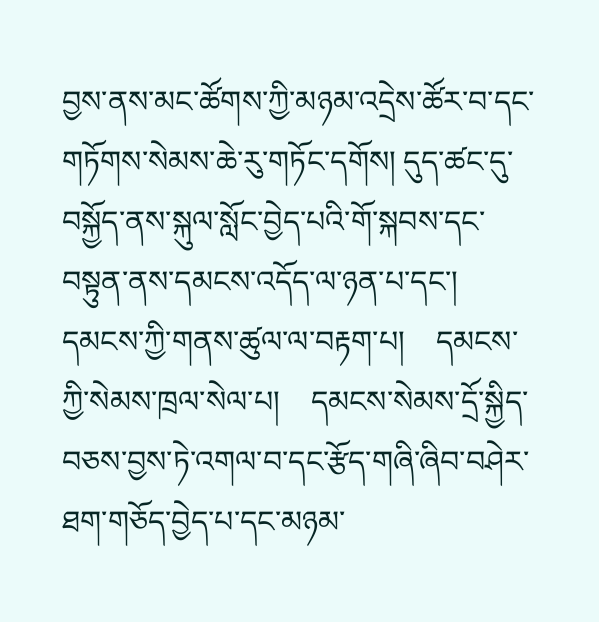བྱས་ནས་མང་ཚོགས་ཀྱི་མཉམ་འདྲེས་ཚོར་བ་དང་གཏོགས་སེམས་ཆེ་རུ་གཏོང་དགོས། དུད་ཚང་དུ་བསྐྱོད་ནས་སྐུལ་སློང་བྱེད་པའི་གོ་སྐབས་དང་བསྟུན་ནས་དམངས་འདོད་ལ་ཉན་པ་དང་།    དམངས་ཀྱི་གནས་ཚུལ་ལ་བརྟག་པ།    དམངས་ཀྱི་སེམས་ཁྲལ་སེལ་པ།    དམངས་སེམས་དྲོ་སྐྱིད་བཅས་བྱས་ཏེ་འགལ་བ་དང་རྩོད་གཞི་ཞིབ་བཤེར་ཐག་གཅོད་བྱེད་པ་དང་མཉམ་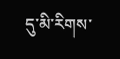དུ་མི་རིགས་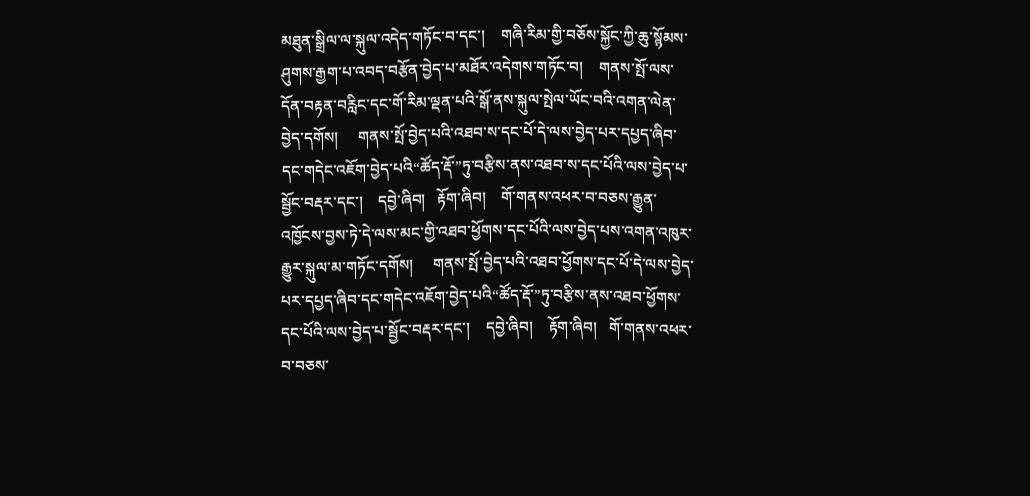མཐུན་སྒྲིལ་ལ་སྐུལ་འདེད་གཏོང་བ་དང་།    གཞི་རིམ་གྱི་བཅོས་སྐྱོང་ཀྱི་ཆུ་སྙོམས་ཤུགས་རྒྱག་པ་འབད་བརྩོན་བྱེད་པ་མཐོར་འདེགས་གཏོང་བ།    གནས་སྤོ་ལས་དོན་བརྟན་བརླིང་དང་གོ་རིམ་ལྡན་པའི་སྒོ་ནས་སྐུལ་སྤེལ་ཡོང་བའི་འགན་ལེན་བྱེད་དགོས།     གནས་སྤོ་བྱེད་པའི་འཐབ་ས་དང་པོ་དེ་ལས་བྱེད་པར་དཔྱད་ཞིབ་དང་གདེང་འཇོག་བྱེད་པའི“ཚོད་རྡོ་”ཏུ་བརྩིས་ནས་འཐབ་ས་དང་པོའི་ལས་བྱེད་པ་སྦྱོང་བརྡར་དང་།    དབྱེ་ཞིབ།   རྟོག་ཞིབ།    གོ་གནས་འཕར་བ་བཅས་རྒྱུན་འཁྱོངས་བྱས་ཏེ་དེ་ལས་མང་གྱི་འཐབ་ཕྱོགས་དང་པོའི་ལས་བྱེད་པས་འགན་འཁུར་རྒྱུར་སྐུལ་མ་གཏོང་དགོས།     གནས་སྤོ་བྱེད་པའི་འཐབ་ཕྱོགས་དང་པོ་དེ་ལས་བྱེད་པར་དཔྱད་ཞིབ་དང་གདེང་འཇོག་བྱེད་པའི“ཚོད་རྡོ་”ཏུ་བརྩིས་ནས་འཐབ་ཕྱོགས་དང་པོའི་ལས་བྱེད་པ་སྦྱོང་བརྡར་དང་།    དབྱེ་ཞིབ།    རྟོག་ཞིབ།   གོ་གནས་འཕར་བ་བཅས་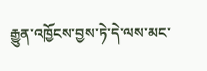རྒྱུན་འཁྱོངས་བྱས་ཏེ་དེ་ལས་མང་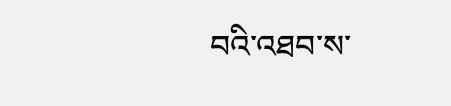བའི་འཐབ་ས་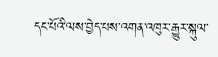དང་པོའི་ལས་བྱེད་པས་འགན་འཁུར་རྒྱུར་སྐུལ་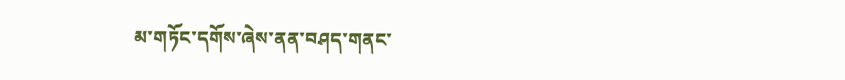མ་གཏོང་དགོས་ཞེས་ནན་བཤད་གནང་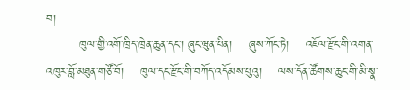བ།
        ཁུལ་གྱི་འགོ་ཁྲིད་ཁྲེན་ཆུན་དང་། ཞུང་ཝུན་པིན།    ཞུས་ཀོང་ཏེ།    འཇོལ་རྫོང་གི་འགན་འཁུར་བློ་མཐུན་གཙོ་བོ།    ཁུལ་དང་རྫོང་གི་བཀོད་འདོམས་པུའུ།    ལས་དོན་ཚོགས་ཆུང་གི་མི་སྣ་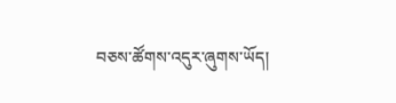བཅས་ཚོགས་འདུར་ཞུགས་ཡོད།